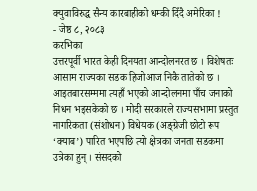क्युवाविरुद्ध सैन्य कारबाहीको धम्की दिँदै अमेरिका !
- जेष्ठ ८, २०८३
करभिका
उत्तरपूर्वी भारत केही दिनयता आन्दोलनरत छ । विशेषतः आसाम राज्यका सडक हिजोआज निकै तातेको छ । आइतबारसम्ममा त्यहाँ भएको आन्दोलनमा पाँच जनाको निधन भइसकेको छ । मोदी सरकारले राज्यसभामा प्रस्तुत नागरिकता (संशोधन) विधेयक (अङ्ग्रेजी छोटो रूप ‘क्याब’) पारित भएपछि त्यो क्षेत्रका जनता सडकमा उत्रेका हुन् । संसदको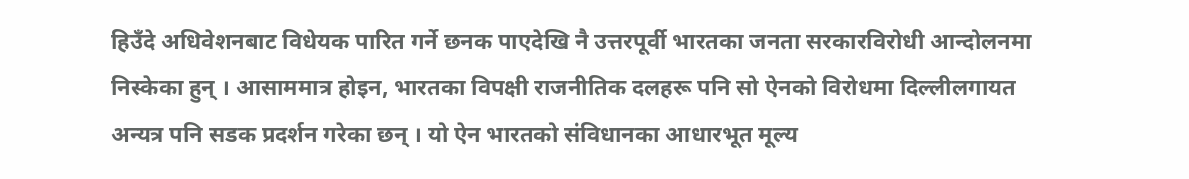हिउँदे अधिवेशनबाट विधेयक पारित गर्ने छनक पाएदेखि नै उत्तरपूर्वी भारतका जनता सरकारविरोधी आन्दोलनमा निस्केका हुन् । आसाममात्र होइन, भारतका विपक्षी राजनीतिक दलहरू पनि सो ऐनको विरोधमा दिल्लीलगायत अन्यत्र पनि सडक प्रदर्शन गरेका छन् । यो ऐन भारतको संविधानका आधारभूत मूल्य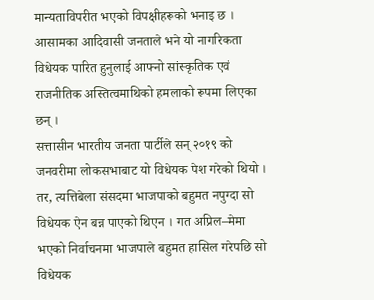मान्यताविपरीत भएको विपक्षीहरूको भनाइ छ । आसामका आदिवासी जनताले भने यो नागरिकता विधेयक पारित हुनुलाई आफ्नो सांस्कृतिक एवं राजनीतिक अस्तित्वमाथिको हमलाको रूपमा लिएका छन् ।
सत्तासीन भारतीय जनता पार्टीले सन् २०१९ को जनवरीमा लोकसभाबाट यो विधेयक पेश गरेको थियो । तर, त्यत्तिबेला संसदमा भाजपाको बहुमत नपुग्दा सो विधेयक ऐन बन्न पाएको थिएन । गत अप्रिल–मेमा भएको निर्वाचनमा भाजपाले बहुमत हासिल गरेपछि सो विधेयक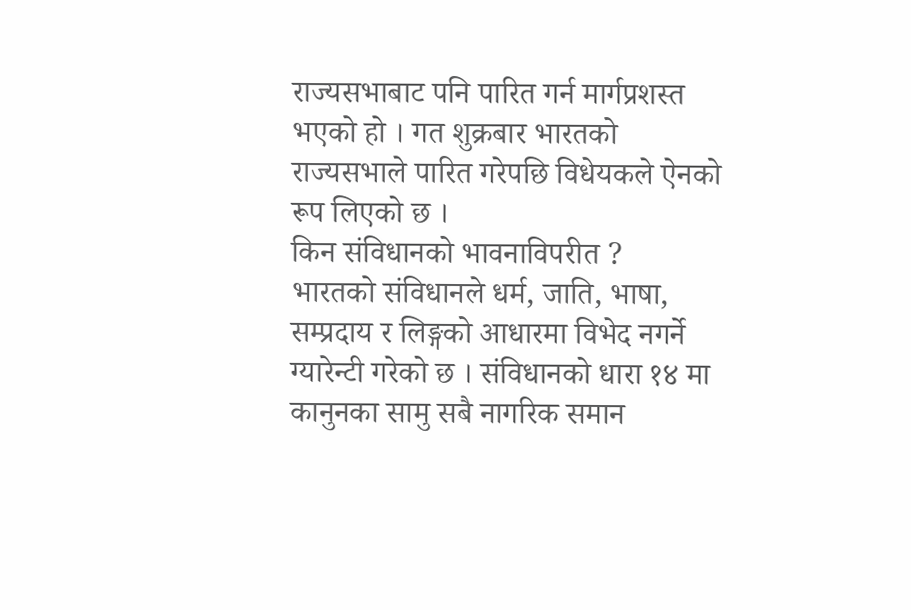राज्यसभाबाट पनि पारित गर्न मार्गप्रशस्त भएको हो । गत शुक्रबार भारतको राज्यसभाले पारित गरेपछि विधेयकले ऐनको रूप लिएको छ ।
किन संविधानको भावनाविपरीत ?
भारतको संविधानले धर्म, जाति, भाषा, सम्प्रदाय र लिङ्गको आधारमा विभेद नगर्ने ग्यारेन्टी गरेको छ । संविधानको धारा १४ मा कानुनका सामु सबै नागरिक समान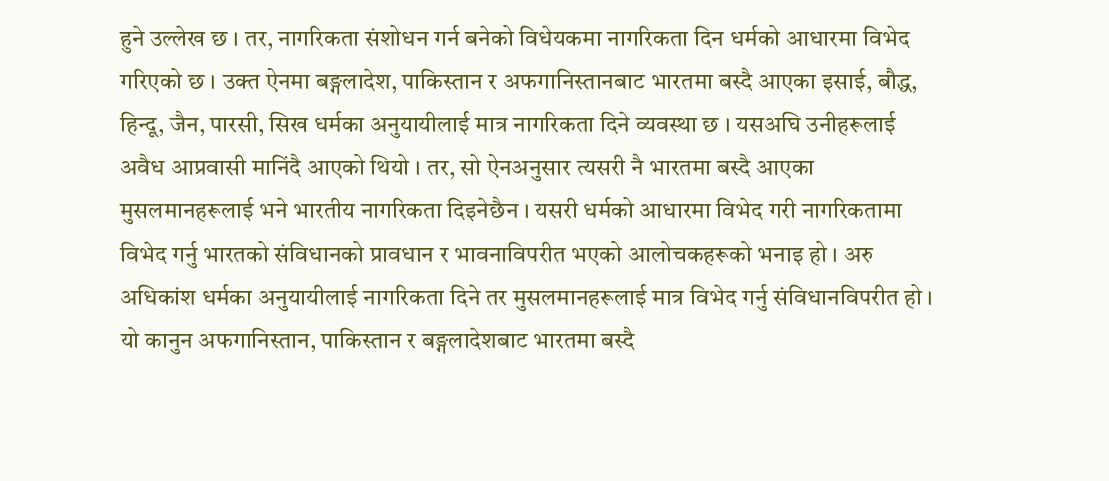हुने उल्लेख छ । तर, नागरिकता संशोधन गर्न बनेको विधेयकमा नागरिकता दिन धर्मको आधारमा विभेद गरिएको छ । उक्त ऐनमा बङ्गलादेश, पाकिस्तान र अफगानिस्तानबाट भारतमा बस्दै आएका इसाई, बौद्ध, हिन्दू, जैन, पारसी, सिख धर्मका अनुयायीलाई मात्र नागरिकता दिने व्यवस्था छ । यसअघि उनीहरूलाई अवैध आप्रवासी मानिंदै आएको थियो । तर, सो ऐनअनुसार त्यसरी नै भारतमा बस्दै आएका मुसलमानहरूलाई भने भारतीय नागरिकता दिइनेछैन । यसरी धर्मको आधारमा विभेद गरी नागरिकतामा विभेद गर्नु भारतको संविधानको प्रावधान र भावनाविपरीत भएको आलोचकहरूको भनाइ हो । अरु अधिकांश धर्मका अनुयायीलाई नागरिकता दिने तर मुसलमानहरूलाई मात्र विभेद गर्नु संविधानविपरीत हो । यो कानुन अफगानिस्तान, पाकिस्तान र बङ्गलादेशबाट भारतमा बस्दै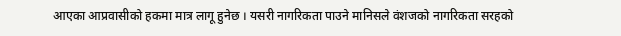आएका आप्रवासीको हकमा मात्र लागू हुनेछ । यसरी नागरिकता पाउने मानिसले वंशजको नागरिकता सरहको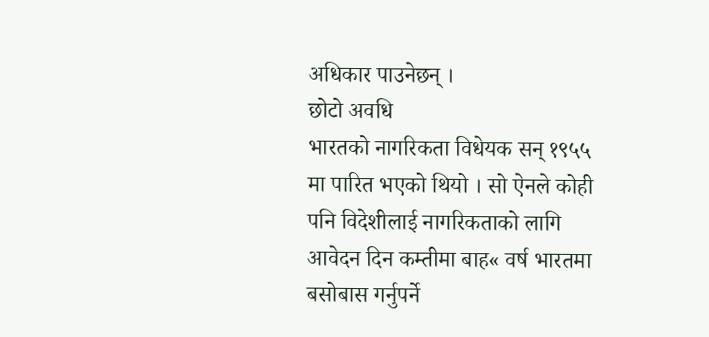अधिकार पाउनेछन् ।
छोटो अवधि
भारतको नागरिकता विधेयक सन् १९५५ मा पारित भएको थियो । सो ऐनले कोही पनि विदेशीलाई नागरिकताको लागि आवेदन दिन कम्तीमा बाह« वर्ष भारतमा बसोबास गर्नुपर्ने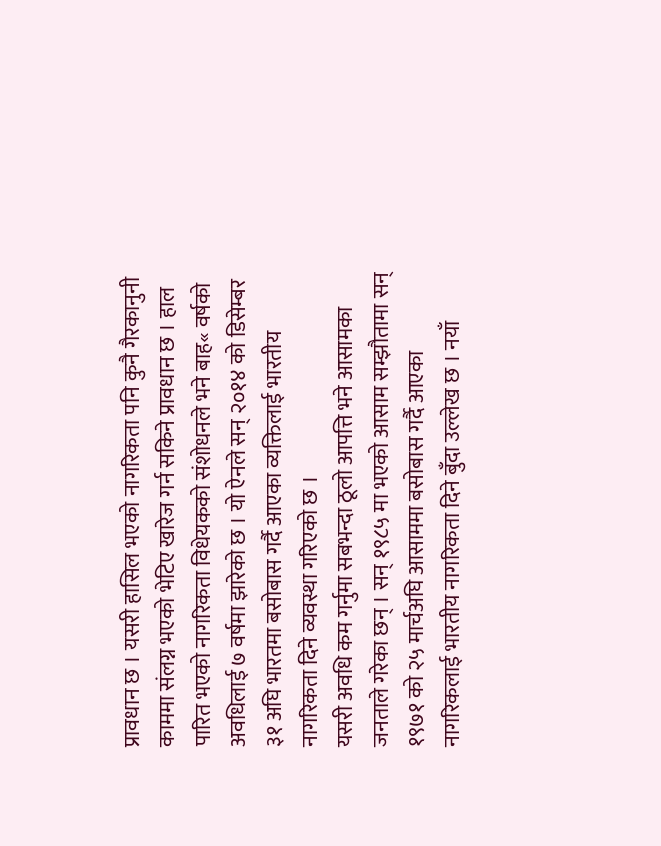प्रावधान छ । यसरी हासिल भएको नागरिकता पनि कुनै गैरकानुनी काममा संलग्न भएको भेटिए खारेज गर्न सकिने प्रावधान छ । हाल पारित भएको नागरिकता विधेयकको संशोधनले भने बाह« वर्षको अवधिलाई ७ वर्षमा झारेको छ । यो ऐनले सन् २०१४ को डिसेम्बर ३१ अघि भारतमा बसोबास गर्दै आएका व्यक्तिलाई भारतीय नागरिकता दिने व्यवस्था गरिएको छ ।
यसरी अवधि कम गर्नुमा सबभन्दा ठूलो आपत्ति भने आसामका जनताले गरेका छन् । सन् १९८५ मा भएको आसाम सम्झौतामा सन् १९७१ को २५ मार्चअघि आसाममा बसोबास गर्दै आएका नागरिकलाई भारतीय नागरिकता दिने बुँदा उल्लेख छ । नयाँ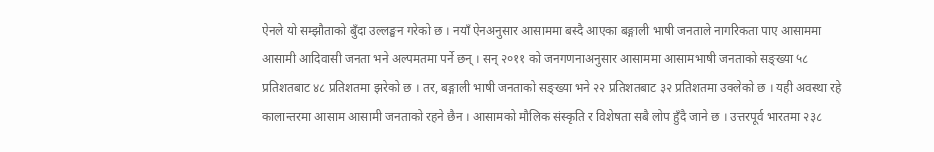ऐनले यो सम्झौताको बुँदा उल्लङ्घन गरेको छ । नयाँ ऐनअनुसार आसाममा बस्दै आएका बङ्गाली भाषी जनताले नागरिकता पाए आसाममा आसामी आदिवासी जनता भने अल्पमतमा पर्ने छन् । सन् २०११ को जनगणनाअनुसार आसाममा आसामभाषी जनताको सङ्ख्या ५८ प्रतिशतबाट ४८ प्रतिशतमा झरेको छ । तर, बङ्गाली भाषी जनताको सङ्ख्या भने २२ प्रतिशतबाट ३२ प्रतिशतमा उक्लेको छ । यही अवस्था रहे कालान्तरमा आसाम आसामी जनताको रहने छैन । आसामको मौलिक संस्कृति र विशेषता सबै लोप हुँदै जाने छ । उत्तरपूर्व भारतमा २३८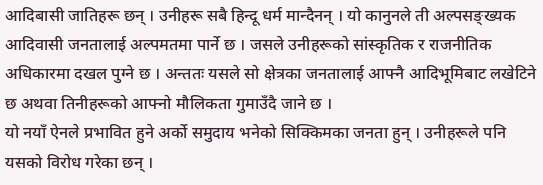आदिबासी जातिहरू छन् । उनीहरू सबै हिन्दू धर्म मान्दैनन् । यो कानुनले ती अल्पसङ्ख्यक आदिवासी जनतालाई अल्पमतमा पार्ने छ । जसले उनीहरूको सांस्कृतिक र राजनीतिक अधिकारमा दखल पुग्ने छ । अन्ततः यसले सो क्षेत्रका जनतालाई आफ्नै आदिभूमिबाट लखेटिने छ अथवा तिनीहरूको आफ्नो मौलिकता गुमाउँदै जाने छ ।
यो नयाँ ऐनले प्रभावित हुने अर्को समुदाय भनेको सिक्किमका जनता हुन् । उनीहरूले पनि यसको विरोध गरेका छन् ।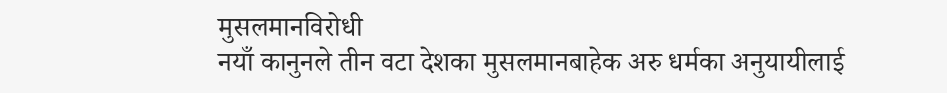मुसलमानविरोधी
नयाँ कानुनले तीन वटा देशका मुसलमानबाहेक अरु धर्मका अनुयायीलाई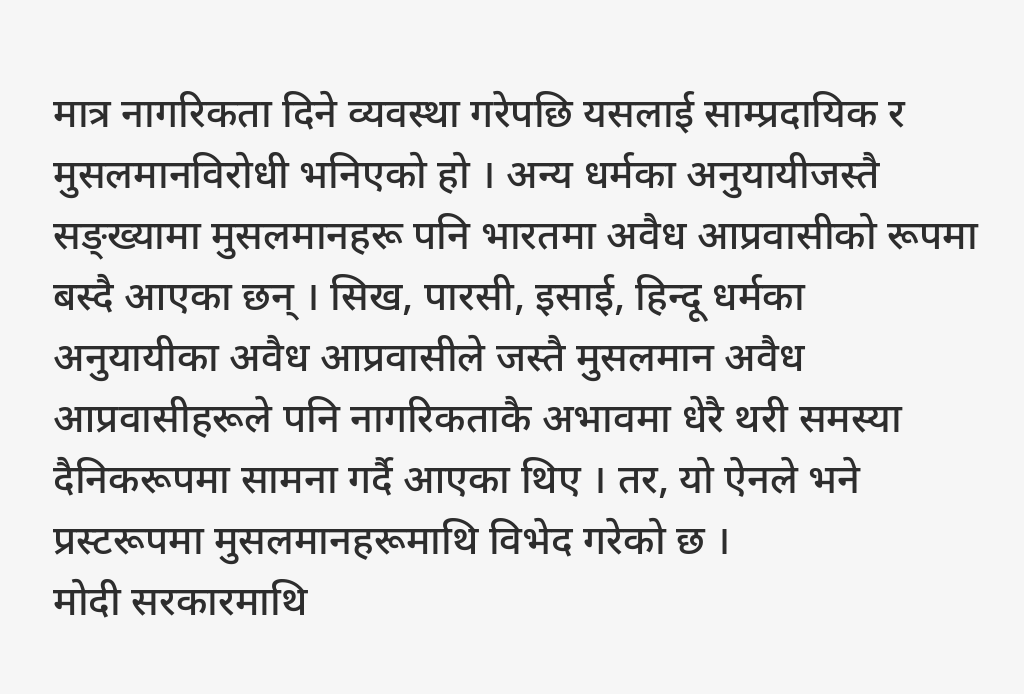मात्र नागरिकता दिने व्यवस्था गरेपछि यसलाई साम्प्रदायिक र मुसलमानविरोधी भनिएको हो । अन्य धर्मका अनुयायीजस्तै सङ्ख्यामा मुसलमानहरू पनि भारतमा अवैध आप्रवासीको रूपमा बस्दै आएका छन् । सिख, पारसी, इसाई, हिन्दू धर्मका अनुयायीका अवैध आप्रवासीले जस्तै मुसलमान अवैध आप्रवासीहरूले पनि नागरिकताकै अभावमा धेरै थरी समस्या दैनिकरूपमा सामना गर्दै आएका थिए । तर, यो ऐनले भने प्रस्टरूपमा मुसलमानहरूमाथि विभेद गरेको छ ।
मोदी सरकारमाथि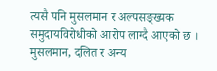त्यसै पनि मुसलमान र अल्पसङ्ख्यक समुदायविरोधीको आरोप लाग्दै आएको छ । मुसलमान, दलित र अन्य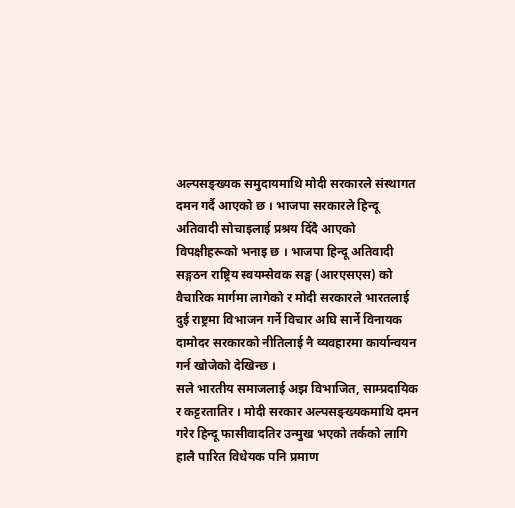अल्पसङ्ख्यक समुदायमाथि मोदी सरकारले संस्थागत दमन गर्दै आएको छ । भाजपा सरकारले हिन्दू अतिवादी सोचाइलाई प्रश्रय दिँदै आएको विपक्षीहरूको भनाइ छ । भाजपा हिन्दू अतिवादी सङ्गठन राष्ट्रिय स्वयम्सेवक सङ्घ (आरएसएस) को वैचारिक मार्गमा लागेको र मोदी सरकारले भारतलाई दुई राष्ट्रमा विभाजन गर्ने विचार अघि सार्ने विनायक दामोदर सरकारको नीतिलाई नै व्यवहारमा कार्यान्वयन गर्न खोजेको देखिन्छ ।
सले भारतीय समाजलाई अझ विभाजित, साम्प्रदायिक र कट्टरतातिर । मोदी सरकार अल्पसङ्ख्यकमाथि दमन गरेर हिन्दू फासीवादतिर उन्मुख भएको तर्कको लागि हालै पारित विधेयक पनि प्रमाण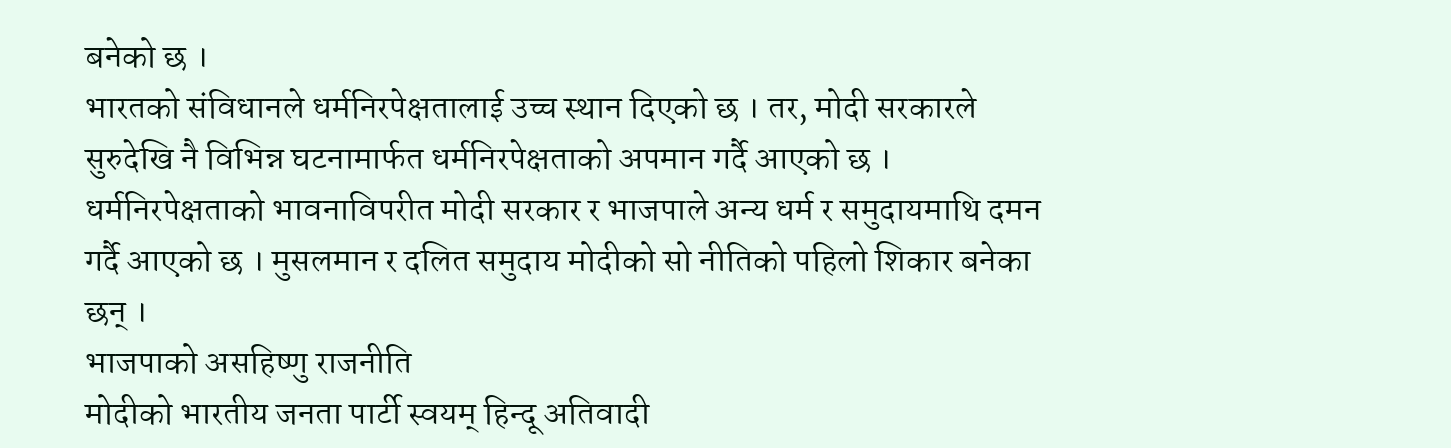बनेको छ ।
भारतको संविधानले धर्मनिरपेक्षतालाई उच्च स्थान दिएको छ । तर, मोदी सरकारले सुरुदेखि नै विभिन्न घटनामार्फत धर्मनिरपेक्षताको अपमान गर्दै आएको छ । धर्मनिरपेक्षताको भावनाविपरीत मोदी सरकार र भाजपाले अन्य धर्म र समुदायमाथि दमन गर्दै आएको छ । मुसलमान र दलित समुदाय मोदीको सो नीतिको पहिलो शिकार बनेका छन् ।
भाजपाको असहिष्णु राजनीति
मोदीको भारतीय जनता पार्टी स्वयम् हिन्दू अतिवादी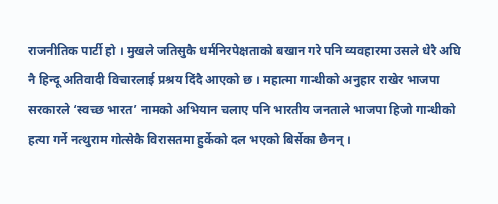राजनीतिक पार्टी हो । मुखले जतिसुकै धर्मनिरपेक्षताको बखान गरे पनि व्यवहारमा उसले धेरै अघि नै हिन्दू अतिवादी विचारलाई प्रश्रय दिंदै आएको छ । महात्मा गान्धीको अनुहार राखेर भाजपा सरकारले ‘स्वच्छ भारत’ नामको अभियान चलाए पनि भारतीय जनताले भाजपा हिजो गान्धीको हत्या गर्ने नत्थुराम गोत्सेकै विरासतमा हुर्केको दल भएको बिर्सेका छैनन् ।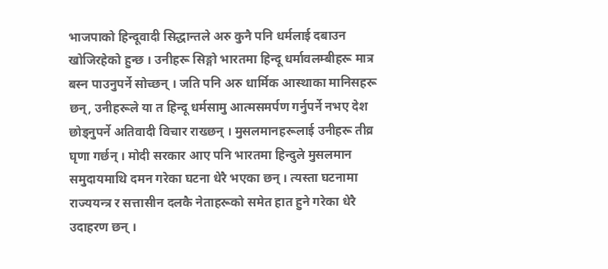भाजपाको हिन्दूवादी सिद्धान्तले अरु कुनै पनि धर्मलाई दबाउन खोजिरहेको हुन्छ । उनीहरू सिङ्गो भारतमा हिन्दू धर्मावलम्बीहरू मात्र बस्न पाउनुपर्ने सोच्छन् । जति पनि अरु धार्मिक आस्थाका मानिसहरू छन्, उनीहरूले या त हिन्दू धर्मसामु आत्मसमर्पण गर्नुपर्ने नभए देश छोड्नुपर्ने अतिवादी विचार राख्छन् । मुसलमानहरूलाई उनीहरू तीव्र घृणा गर्छन् । मोदी सरकार आए पनि भारतमा हिन्दुले मुसलमान समुदायमाथि दमन गरेका घटना धेरै भएका छन् । त्यस्ता घटनामा राज्ययन्त्र र सत्तासीन दलकै नेताहरूको समेत हात हुने गरेका धेरै उदाहरण छन् ।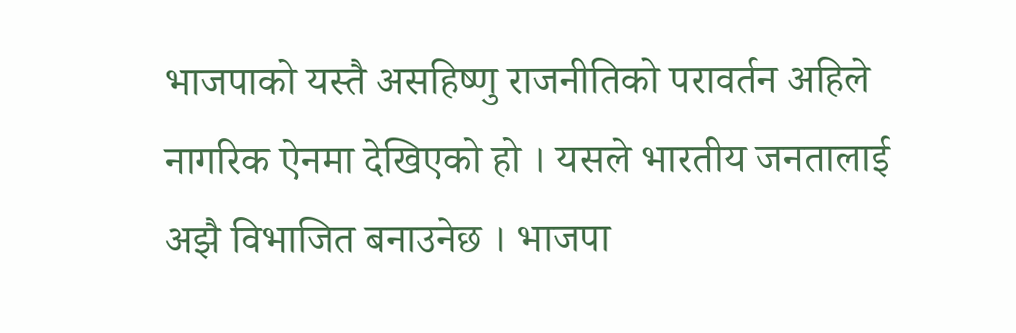भाजपाको यस्तै असहिष्णु राजनीतिको परावर्तन अहिले नागरिक ऐनमा देखिएको हो । यसले भारतीय जनतालाई अझै विभाजित बनाउनेछ । भाजपा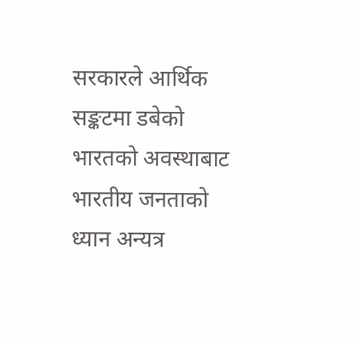सरकारले आर्थिक सङ्कटमा डबेको भारतको अवस्थाबाट भारतीय जनताको ध्यान अन्यत्र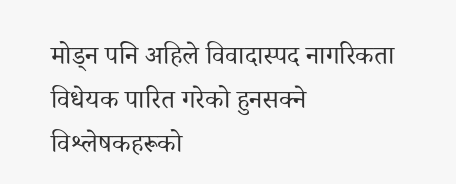मोड्न पनि अहिले विवादास्पद नागरिकता विधेयक पारित गरेको हुनसक्ने विश्लेषकहरूको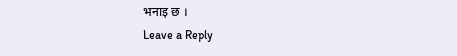भनाइ छ ।
Leave a Reply